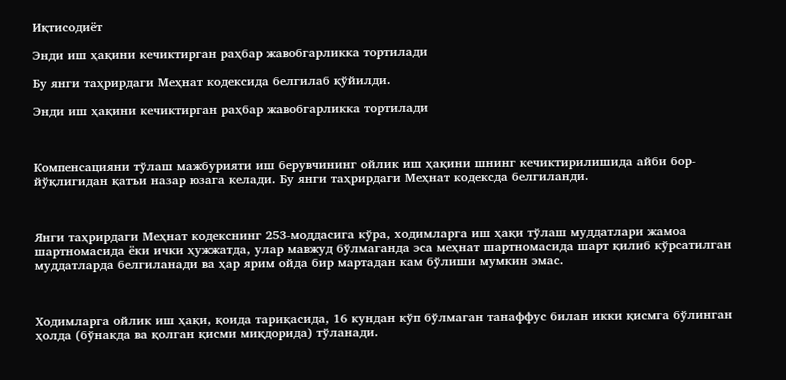Иқтисодиёт

Энди иш ҳақини кечиктирган раҳбар жавобгарликка тортилади

Бу янги таҳрирдаги Меҳнат кодексида белгилаб қўйилди.

Энди иш ҳақини кечиктирган раҳбар жавобгарликка тортилади



Компенсацияни тўлаш мажбурияти иш берувчининг ойлик иш ҳақини шнинг кечиктирилишида айби бор-йўқлигидан қатъи назар юзага келади. Бу янги таҳрирдаги Меҳнат кодексда белгиланди.



Янги таҳрирдаги Меҳнат кодекснинг 253-моддасига кўра, ходимларга иш ҳақи тўлаш муддатлари жамоа шартномасида ёки ички ҳужжатда, улар мавжуд бўлмаганда эса меҳнат шартномасида шарт қилиб кўрсатилган муддатларда белгиланади ва ҳар ярим ойда бир мартадан кам бўлиши мумкин эмас.



Ходимларга ойлик иш ҳақи, қоида тариқасида, 16 кундан кўп бўлмаган танаффус билан икки қисмга бўлинган ҳолда (бўнакда ва қолган қисми миқдорида) тўланади.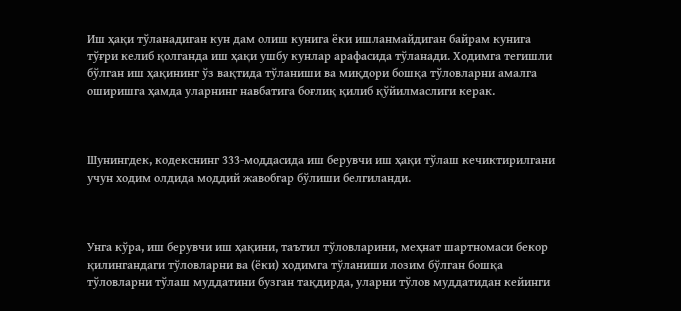Иш ҳақи тўланадиган кун дам олиш кунига ёки ишланмайдиган байрам кунига тўғри келиб қолганда иш ҳақи ушбу кунлар арафасида тўланади. Ходимга тегишли бўлган иш ҳақининг ўз вақтида тўланиши ва миқдори бошқа тўловларни амалга оширишга ҳамда уларнинг навбатига боғлиқ қилиб қўйилмаслиги керак.



Шунингдек, кодекснинг 333-моддасида иш берувчи иш ҳақи тўлаш кечиктирилгани учун ходим олдида моддий жавобгар бўлиши белгиланди.



Унга кўра, иш берувчи иш ҳақини, таътил тўловларини, меҳнат шартномаси бекор қилингандаги тўловларни ва (ёки) ходимга тўланиши лозим бўлган бошқа тўловларни тўлаш муддатини бузган тақдирда, уларни тўлов муддатидан кейинги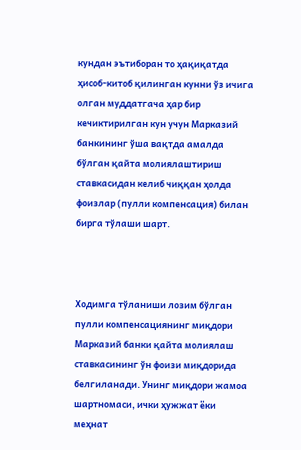кундан эътиборан то ҳақиқатда ҳисоб-китоб қилинган кунни ўз ичига олган муддатгача ҳар бир кечиктирилган кун учун Марказий банкининг ўша вақтда амалда бўлган қайта молиялаштириш ставкасидан келиб чиққан ҳолда фоизлар (пулли компенсация) билан бирга тўлаши шарт.



Ходимга тўланиши лозим бўлган пулли компенсациянинг миқдори Марказий банки қайта молиялаш ставкасининг ўн фоизи миқдорида белгиланади. Унинг миқдори жамоа шартномаси, ички ҳужжат ёки меҳнат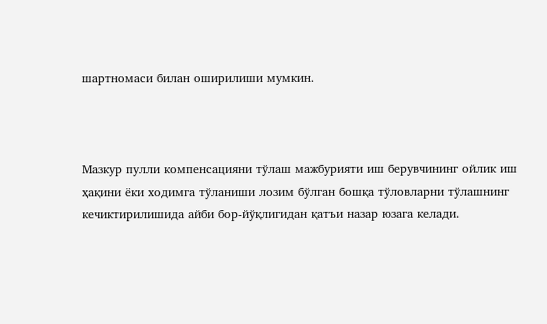шартномаси билан оширилиши мумкин.



Мазкур пулли компенсацияни тўлаш мажбурияти иш берувчининг ойлик иш ҳақини ёки ходимга тўланиши лозим бўлган бошқа тўловларни тўлашнинг кечиктирилишида айби бор-йўқлигидан қатъи назар юзага келади.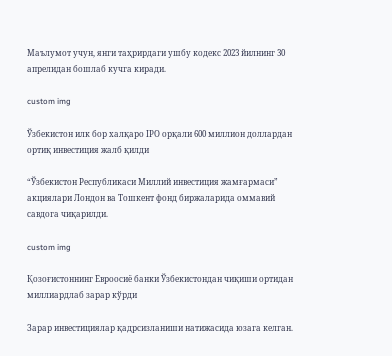Маълумот учун, янги таҳрирдаги ушбу кодекс 2023 йилнинг 30 апрелидан бошлаб кучга киради.

custom img

Ўзбекистон илк бор халқаро IPО орқали 600 миллион доллардан ортиқ инвестиция жалб қилди

“Ўзбекистон Республикаси Миллий инвестиция жамғармаси” акциялари Лондон ва Тошкент фонд биржаларида оммавий савдога чиқарилди.

custom img

Қозоғистоннинг Евроосиё банки Ўзбекистондан чиқиши ортидан миллиардлаб зарар кўрди

Зарар инвестициялар қадрсизланиши натижасида юзага келган.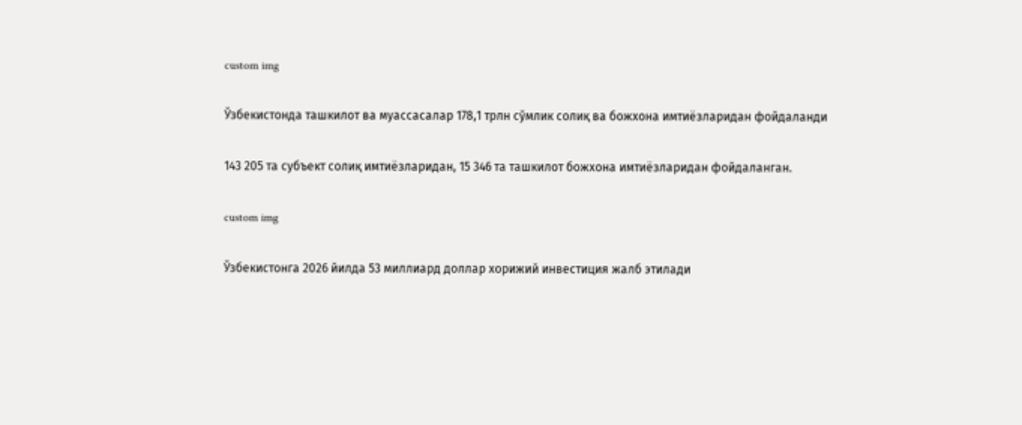custom img

Ўзбекистонда ташкилот ва муассасалар 178,1 трлн сўмлик солиқ ва божхона имтиёзларидан фойдаланди

143 205 та субъект солиқ имтиёзларидан, 15 346 та ташкилот божхона имтиёзларидан фойдаланган.

custom img

Ўзбекистонга 2026 йилда 53 миллиард доллар хорижий инвестиция жалб этилади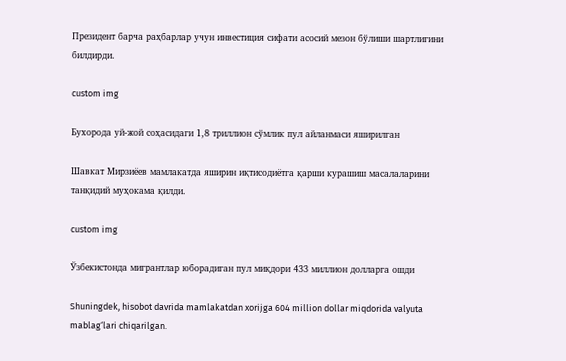Президент барча раҳбарлар учун инвестиция сифати асосий мезон бўлиши шартлигини билдирди.

custom img

Бухорода уй-жой соҳасидаги 1,8 триллион сўмлик пул айланмаси яширилган

Шавкат Мирзиёев мамлакатда яширин иқтисодиётга қарши курашиш масалаларини танқидий муҳокама қилди.

custom img

Ўзбекистонда мигрантлар юборадиган пул миқдори 433 миллион долларга ошди

Shuningdek, hisobot davrida mamlakatdan xorijga 604 million dollar miqdorida valyuta mablag‘lari chiqarilgan.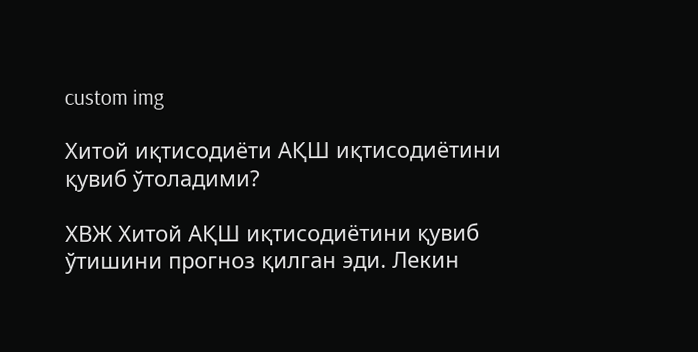custom img

Хитой иқтисодиёти АҚШ иқтисодиётини қувиб ўтоладими?

ХВЖ Хитой АҚШ иқтисодиётини қувиб ўтишини прогноз қилган эди. Лекин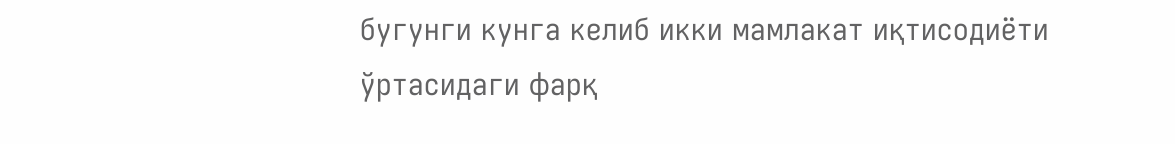бугунги кунга келиб икки мамлакат иқтисодиёти ўртасидаги фарқ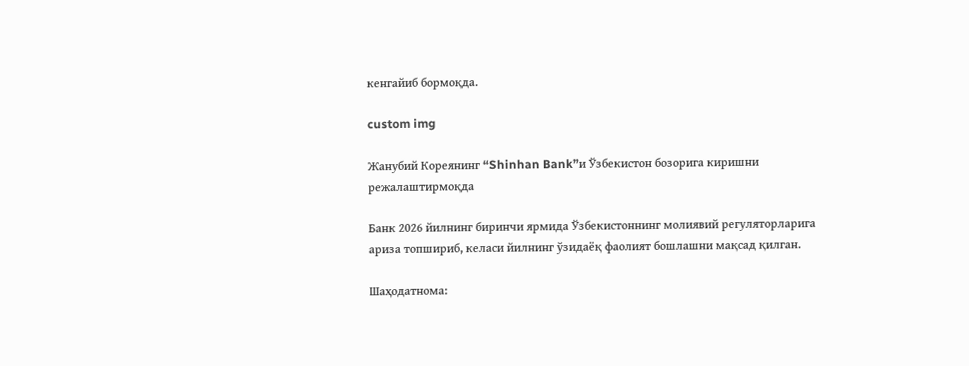кенгайиб бормоқда.

custom img

Жанубий Кореянинг “Shinhan Bank”и Ўзбекистон бозорига киришни режалаштирмоқда

Банк 2026 йилнинг биринчи ярмида Ўзбекистоннинг молиявий регуляторларига ариза топшириб, келаси йилнинг ўзидаёқ фаолият бошлашни мақсад қилган.

Шаҳодатнома: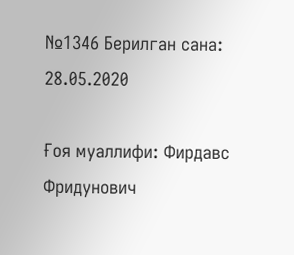№1346 Берилган сана: 28.05.2020

Ғоя муаллифи: Фирдавс Фридунович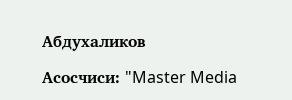Абдухаликов

Асосчиси: "Master Media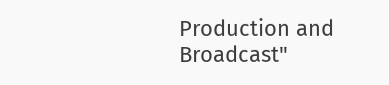Production and Broadcast"